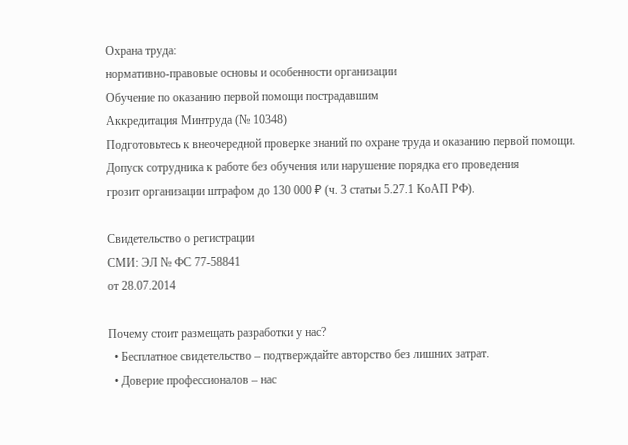Охрана труда:
нормативно-правовые основы и особенности организации
Обучение по оказанию первой помощи пострадавшим
Аккредитация Минтруда (№ 10348)
Подготовьтесь к внеочередной проверке знаний по охране труда и оказанию первой помощи.
Допуск сотрудника к работе без обучения или нарушение порядка его проведения
грозит организации штрафом до 130 000 ₽ (ч. 3 статьи 5.27.1 КоАП РФ).

Свидетельство о регистрации
СМИ: ЭЛ № ФС 77-58841
от 28.07.2014

Почему стоит размещать разработки у нас?
  • Бесплатное свидетельство – подтверждайте авторство без лишних затрат.
  • Доверие профессионалов – нас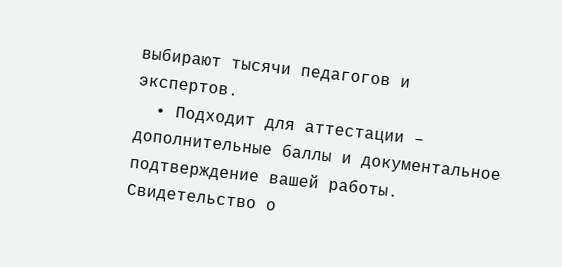выбирают тысячи педагогов и экспертов.
  • Подходит для аттестации – дополнительные баллы и документальное подтверждение вашей работы.
Свидетельство о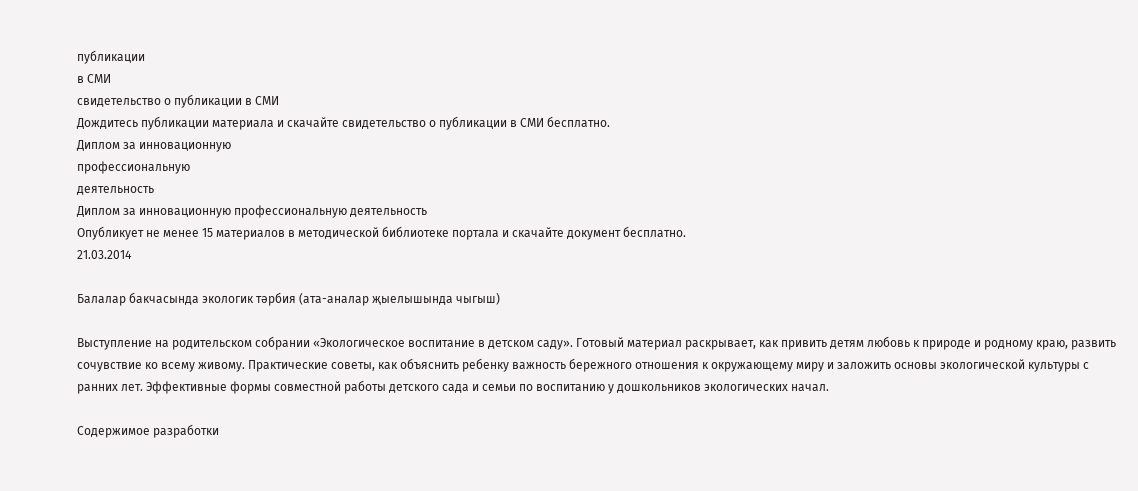публикации
в СМИ
свидетельство о публикации в СМИ
Дождитесь публикации материала и скачайте свидетельство о публикации в СМИ бесплатно.
Диплом за инновационную
профессиональную
деятельность
Диплом за инновационную профессиональную деятельность
Опубликует не менее 15 материалов в методической библиотеке портала и скачайте документ бесплатно.
21.03.2014

Балалар бакчасында экологик тәрбия (ата-аналар җыелышында чыгыш)

Выступление на родительском собрании «Экологическое воспитание в детском саду». Готовый материал раскрывает, как привить детям любовь к природе и родному краю, развить сочувствие ко всему живому. Практические советы, как объяснить ребенку важность бережного отношения к окружающему миру и заложить основы экологической культуры с ранних лет. Эффективные формы совместной работы детского сада и семьи по воспитанию у дошкольников экологических начал.

Содержимое разработки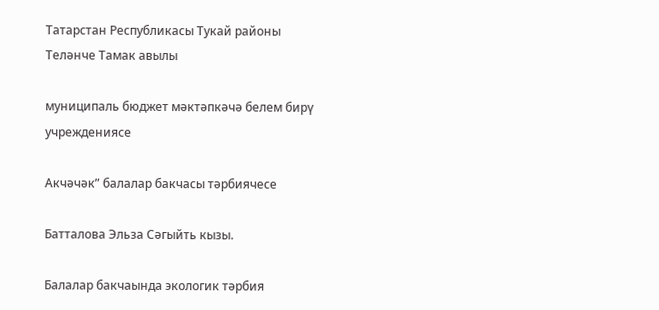Татарстан Республикасы Тукай районы Теләнче Тамак авылы

муниципаль бюджет мәктәпкәчә белем бирү учреждениясе

Акчәчәк” балалар бакчасы тәрбиячесе

Батталова Эльза Сәгыйть кызы.

Балалар бакчаында экологик тәрбия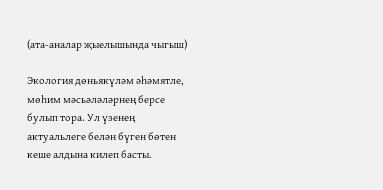(ата-аналар җыелышында чыгыш)

Экология дөньякүләм әһәмятле, мөһим мәсьәләләрнең берсе булып тора. Ул үзенең актуальлеге белән бүген бөтен кеше алдына килеп басты.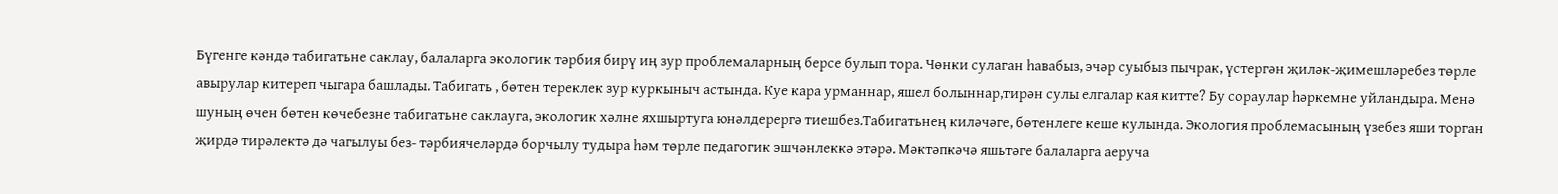Бүгенге кәндә табигатьне саклау, балаларга экологик тәрбия бирү иң зур проблемаларның берсе булып тора. Чөнки сулаган һавабыз, эчәр суыбыз пычрак, үстергән җиләк-җимешләребез төрле авырулар китереп чыгара башлады. Табигать , бөтен тереклек зур куркыныч астында. Куе кара урманнар, яшел болыннар,тирән сулы елгалар кая китте? Бу сораулар һәркемне уйландыра. Менә шуның өчен бөтен көчебезне табигатьне саклауга, экологик хәлне яхшыртуга юнәлдерергә тиешбез.Табигатьнең киләчәге, бөтенлеге кеше кулында. Экология проблемасының үзебез яши торган җирдә тирәлектә дә чагылуы без- тәрбиячеләрдә борчылу тудыра һәм төрле педагогик эшчәнлеккә этәрә. Мәктәпкәчә яшьтәге балаларга аеруча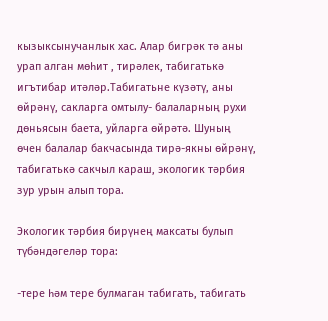кызыксынучанлык хас. Алар бигрәк тә аны урап алган мөһит , тирәлек, табигатькә игътибар итәләр.Табигатьне күзәтү, аны өйрәнү, сакларга омтылу- балаларның рухи дөньясын баета, уйларга өйрәтә. Шуның өчен балалар бакчасында тирә-якны өйрәнү, табигатькә сакчыл караш, экологик тәрбия зур урын алып тора.

Экологик тәрбия бирүнең максаты булып түбәндәгеләр тора:

-тере һәм тере булмаган табигать, табигать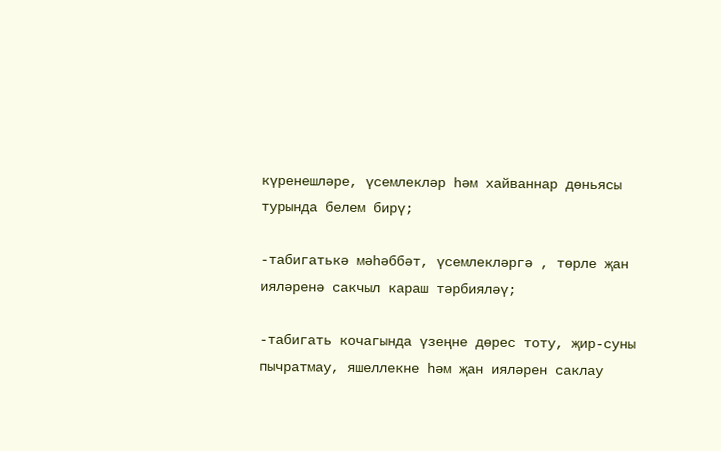күренешләре, үсемлекләр һәм хайваннар дөньясы турында белем бирү;

-табигатькә мәһәббәт, үсемлекләргә , төрле җан ияләренә сакчыл караш тәрбияләү;

-табигать кочагында үзеңне дөрес тоту, җир-суны пычратмау, яшеллекне һәм җан ияләрен саклау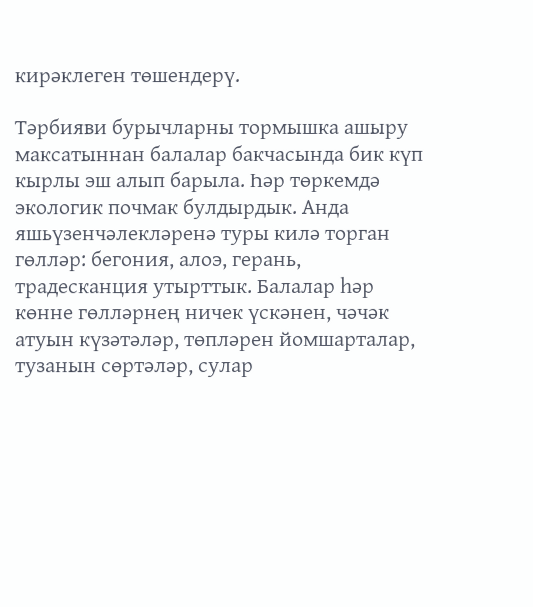кирәклеген төшендерү.

Тәрбияви бурычларны тормышка ашыру максатыннан балалар бакчасында бик күп кырлы эш алып барыла. Һәр төркемдә экологик почмак булдырдык. Анда яшьүзенчәлекләренә туры килә торган гөлләр: бегония, алоэ, герань, традесканция утырттык. Балалар һәр көнне гөлләрнең ничек үскәнен, чәчәк атуын күзәтәләр, төпләрен йомшарталар, тузанын сөртәләр, сулар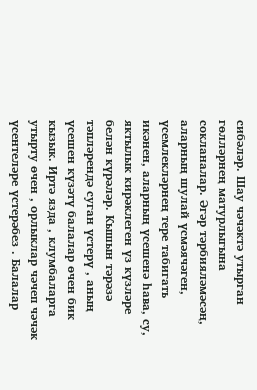сибәләр. Шау чәчәктә утырган гөлләрнең матурлыгына сокланалар. Әгәр тәрбияләмәсәң, аларның шулай үсмәячәген, үсемлекләрнең тере табигать икәнен, аларның үсешенә һава, су, яктылык кирәклеген үз күзләре белән күрәләр. Кышын тәрәзә тәпләрендә суган үстерү , аның үсешен күзәтү балалар өчен бик кызык. Иртә язда , клумбаларга утырту өчен , орлыклар чәчеп чәчәк үсентеләре үстерәбез . Балалар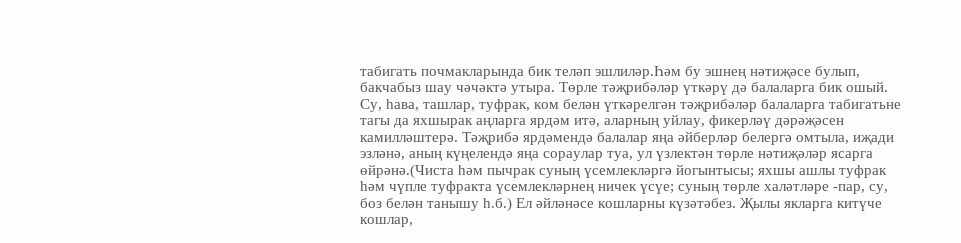табигать почмакларында бик теләп эшлиләр.Һәм бу эшнең нәтиҗәсе булып, бакчабыз шау чәчәктә утыра. Төрле тәҗрибәләр үткәрү дә балаларга бик ошый. Су, һава, ташлар, туфрак, ком белән үткәрелгән тәҗрибәләр балаларга табигатьне тагы да яхшырак аңларга ярдәм итә, аларның уйлау, фикерләү дәрәҗәсен камилләштерә. Тәҗрибә ярдәмендә балалар яңа әйберләр белергә омтыла, иҗади эзләнә, аның күңелендә яңа сораулар туа, ул үзлектән төрле нәтиҗәләр ясарга өйрәнә.(Чиста һәм пычрак суның үсемлекләргә йогынтысы; яхшы ашлы туфрак һәм чүпле туфракта үсемлекләрнең ничек үсүе; суның төрле халәтләре -пар, су, боз белән танышу һ.б.) Ел әйләнәсе кошларны күзәтәбез. Җылы якларга китүче кошлар,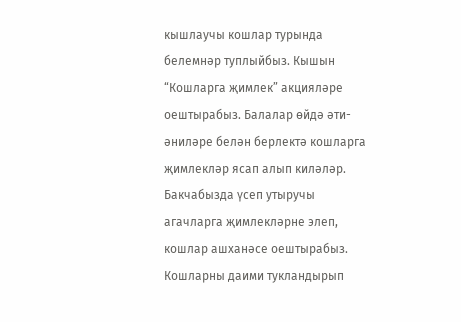кышлаучы кошлар турында белемнәр туплыйбыз. Кышын “Кошларга җимлек” акцияләре оештырабыз. Балалар өйдә әти-әниләре белән берлектә кошларга җимлекләр ясап алып киләләр. Бакчабызда үсеп утыручы агачларга җимлекләрне элеп, кошлар ашханәсе оештырабыз. Кошларны даими тукландырып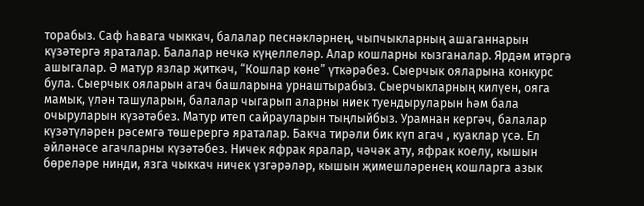торабыз. Саф һавага чыккач, балалар песнәкләрнең, чыпчыкларның ашаганнарын күзәтергә яраталар. Балалар нечкә күңеллеләр. Алар кошларны кызганалар. Ярдәм итәргә ашыгалар. Ә матур язлар җиткәч, “Кошлар көне” үткәрәбез. Сыерчык ояларына конкурс була. Сыерчык ояларын агач башларына урнаштырабыз. Сыерчыкларның килүен, ояга мамык, үлән ташуларын, балалар чыгарып аларны ниек туендыруларын һәм бала очыруларын күзәтәбез. Матур итеп сайрауларын тыңлыйбыз. Урамнан кергәч, балалар күзәтүләрен рәсемгә төшерергә яраталар. Бакча тирәли бик күп агач , куаклар үсә. Ел әйләнәсе агачларны күзәтәбез. Ничек яфрак яралар, чәчәк ату, яфрак коелу, кышын бөреләре нинди, язга чыккач ничек үзгәрәләр, кышын җимешләренең кошларга азык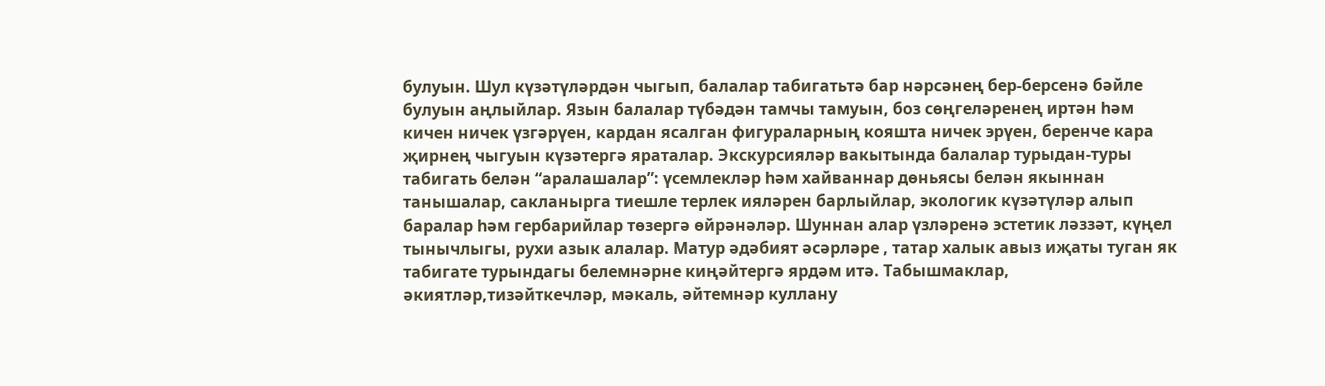булуын. Шул күзәтүләрдән чыгып, балалар табигатьтә бар нәрсәнең бер-берсенә бәйле булуын аңлыйлар. Язын балалар түбәдән тамчы тамуын, боз сөңгеләренең иртән һәм кичен ничек үзгәрүен, кардан ясалган фигураларның кояшта ничек эрүен, беренче кара җирнең чыгуын күзәтергә яраталар. Экскурсияләр вакытында балалар турыдан-туры табигать белән “аралашалар”: үсемлекләр һәм хайваннар дөньясы белән якыннан танышалар, сакланырга тиешле терлек ияләрен барлыйлар, экологик күзәтүләр алып баралар һәм гербарийлар төзергә өйрәнәләр. Шуннан алар үзләренә эстетик ләззәт, күңел тынычлыгы, рухи азык алалар. Матур әдәбият әсәрләре , татар халык авыз иҗаты туган як табигате турындагы белемнәрне киңәйтергә ярдәм итә. Табышмаклар, әкиятләр,тизәйткечләр, мәкаль, әйтемнәр куллану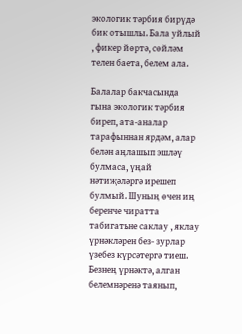экологик тәрбия бирүдә бик отышлы. Бала уйлый , фикер йөртә, сөйләм телен баета, белем ала.

Балалар бакчасында гына экологик тәрбия биреп, ата-аналар тарафыннан ярдәм, алар белән аңлашып эшләү булмаса, үңай нәтиҗәләргә ирешеп булмый. Шуның өчен иң беренче чиратта табигатьне саклау , яклау үрнәкләрен без- зурлар үзебез күрсәтергә тиеш. Безнең үрнәктә, алган белемнәренә таянып,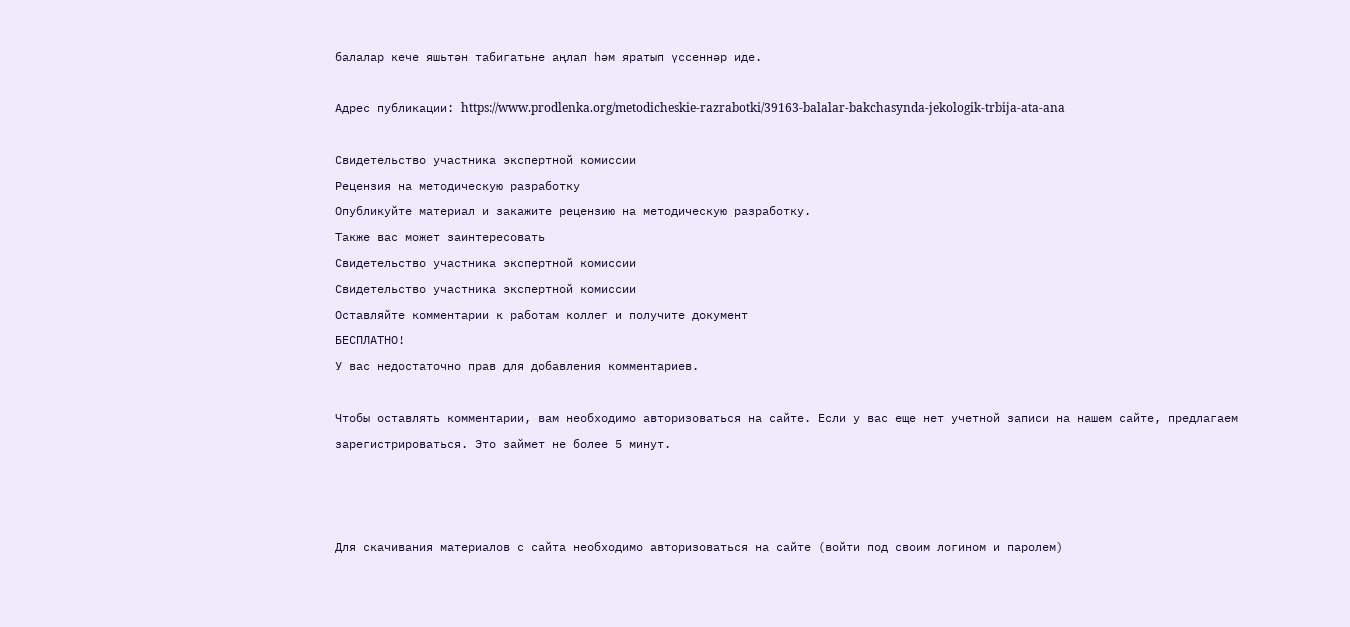балалар кече яшьтән табигатьне аңлап һәм яратып үссеннәр иде.

Адрес публикации: https://www.prodlenka.org/metodicheskie-razrabotki/39163-balalar-bakchasynda-jekologik-trbija-ata-ana

Свидетельство участника экспертной комиссии
Рецензия на методическую разработку
Опубликуйте материал и закажите рецензию на методическую разработку.
Также вас может заинтересовать
Свидетельство участника экспертной комиссии
Свидетельство участника экспертной комиссии
Оставляйте комментарии к работам коллег и получите документ
БЕСПЛАТНО!
У вас недостаточно прав для добавления комментариев.

Чтобы оставлять комментарии, вам необходимо авторизоваться на сайте. Если у вас еще нет учетной записи на нашем сайте, предлагаем зарегистрироваться. Это займет не более 5 минут.



Для скачивания материалов с сайта необходимо авторизоваться на сайте (войти под своим логином и паролем)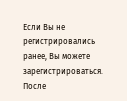Если Вы не регистрировались ранее, Вы можете зарегистрироваться.
После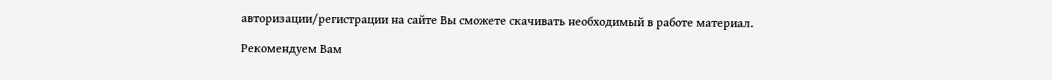авторизации/регистрации на сайте Вы сможете скачивать необходимый в работе материал.

Рекомендуем Вам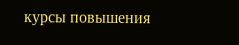курсы повышения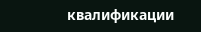квалификации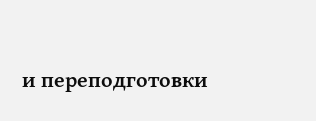и переподготовки